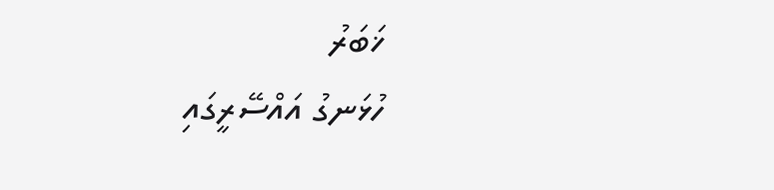ޚަބަރު
ހުޅަނގު އައްސޭރީގައި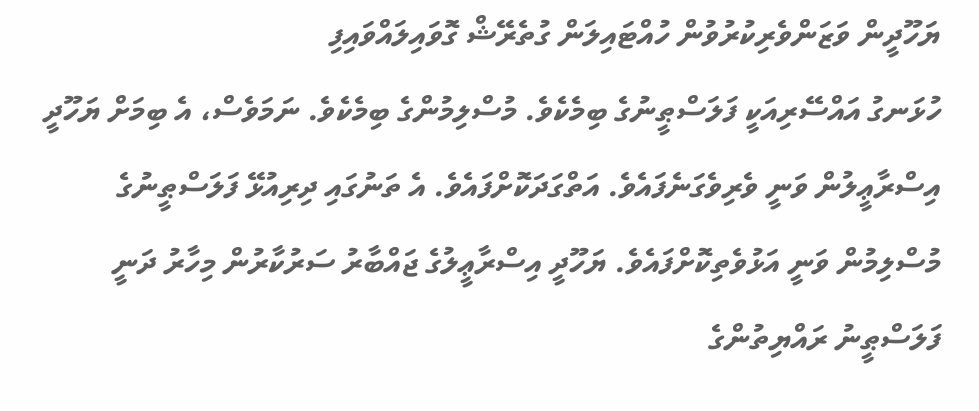ޔަހޫދީން ވަޒަންވެރިކުރުވުން ހުއްޓައިލަން ގުތެރޭޝް ގޮވައިލައްވައިފި
ހުޅަނގު އައްސޭރިއަކީ ފަލަސްޠީނުގެ ބިމެކެވެ. މުސްލިމުންގެ ބިމެކެވެ. ނަމަވެސް، އެ ބިމަށް ޔަހޫދީ އިސްރާޢީލުން ވަނީ ވެރިވެގަނެފައެވެ. އަތްގަދަކޮށްފައެވެ. އެ ތަނުގައި ދިރިއުޅޭ ފަލަސްޠީނުގެ މުސްލިމުން ވަނީ އަޅުވެތިކޮށްފައެވެ. ޔަހޫދީ އިސްރާޢީލުގެ ޖައްބާރު ސަރުކާރުން މިހާރު ދަނީ ފަލަސްޠީނު ރައްޔިތުންގެ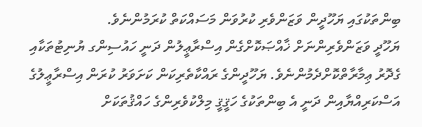ބިންތަކުގައި ޔަހޫދީން ވަޒަންވެރި ކުރުވަން މަސައްކަތް ކުރަމުންނެވެ.
ޔަހޫދީ ވަޒަންވެރިންނަށް ޚާއްޞަކޮށްގެން އިސްރާޢީލުން ދަނީ ހައުސިންގ ޔުނިޓުތަކާއި ގެދޮރު ޢިމާރާތްކޮށްދެމުންނެވެ. ޔަހޫދީންގެ ރައްކާތެރިކަން ކަށަވަރު ކުރަން އިސްރާޢީލުގެ އަސްކަރިއްޔާއިން ދަނީ އެ ބިންތަކުގެ ހަޤީޤީ މިލްކުވެރިންގެ ހައްޤުތަކަށް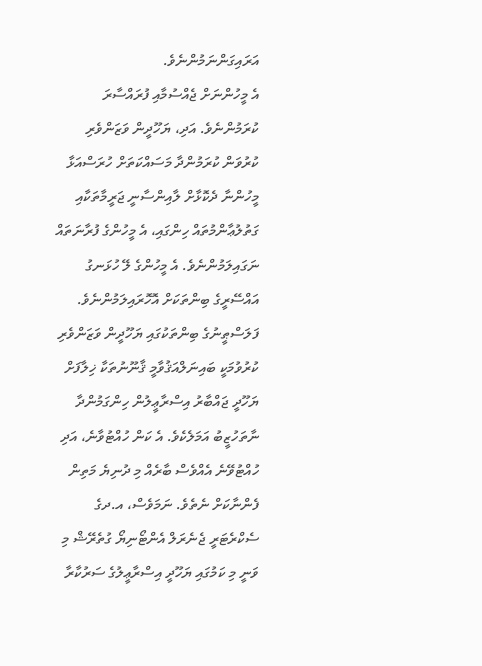އަރައިގަންނަމުންނެވެ.
އެ މީހުންނަށް ޖެއްސުމާއި ފުރައްސާރަ ކުރަމުންނެވެ. އަދި، ޔަހޫދީން ވަޒަންވެރި ކުރުވަން ކުރަމުންދާ މަސައްކަތަށް ހުރަސްއަޅާ މީހުންނާ ދެކޮޅާށް ލާއިންސާނީ ޖަރީމާތަކާއި ގަތުލުޢާންމުތައް ހިންގައި، އެ މީހުންގެ ފުރާނަތައް ނަގައިލަމުންނެވެ. އެ މީހުންގެ ލޭ ހުޅަނގު އައްސޭރީގެ ބިންތަކަށް އޮހޮރައިލަމުންނެވެ.
ފަލަސްޠީނުގެ ބިންތަކުގައި ޔަހޫދީން ވަޒަންވެރި ކުރުވުމަކީ ބައިނަލްއަޤުވާމީ ޤާނޫނުތަކާ ޚިލާފަށް ޔަހޫދީ ޖައްބާރު އިސްރާޢީލުން ހިންގަމުންދާ ނާތަހުޒީބު އަމަލެކެވެ. އެ ކަން ހުއްޓުވާނެ، އަދި ހުއްޓުވޭނެ އެއްވެސް ބާރެއް މި ދުނިޔެ މަތިން ފެންނާކަށް ނެތެވެ. ނަމަވެސް، އ.ދގެ ސެކްރެޓަރީ ޖެނެރަލް އެންޓޯނިޔޯ ގުތެރޭޝް މި ވަނީ މި ކަމުގައި ޔަހޫދީ އިސްރާޢީލުގެ ސަރުކާރާ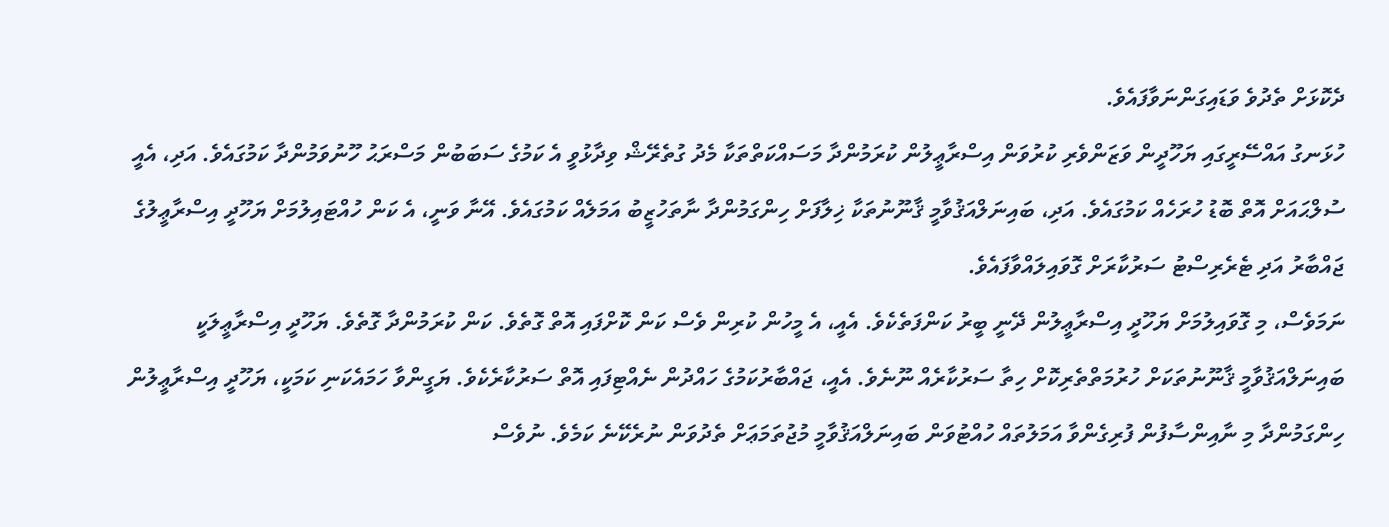ދެކޮޅަށް ތެދުވެ ވަޑައިގަންނަވާފައެވެ.
ހުޅަނގު އައްސޭރީގައި ޔަހޫދީން ވަޒަންވެރި ކުރުވަން އިސްރާޢީލުން ކުރަމުންދާ މަސައްކަތްތަކާ މެދު ގުތެރޭޝް ވިދާޅުވީ އެ ކަމުގެ ސަބަބުން މަސްރަޙު ހޫނުވަމުންދާ ކަމުގައެވެ. އަދި، އެއީ ސުލްޙައަށް އޮތް ބޮޑު ހުރަހެއް ކަމުގައެވެ. އަދި، ބައިނަލްއަޤުވާމީ ޤާނޫނުތަކާ ޚިލާފަށް ހިންގަމުންދާ ނާތަހުޒީބު އަމަލެއް ކަމުގައެވެ. އޭނާ ވަނީ، އެ ކަން ހުއްޓައިލުމަށް ޔަހޫދީ އިސްރާޢީލުގެ ޖައްބާރު އަދި ޓެރެރިސްޓު ސަރުކާރަށް ގޮވައިލައްވާފައެވެ.
ނަމަވެސް، މި ގޮވައިލުމަށް ޔަހޫދީ އިސްރާޢީލުން ދޭނީ ބީރު ކަންފަތެކެވެ. އެއީ، އެ މީހުން ކުރިން ވެސް ކަން ކޮށްފައި އޮތް ގޮތެވެ. ކަން ކުރަމުންދާ ގޮތެވެ. ޔަހޫދީ އިސްރާޢީލަކީ ބައިނަލްއަޤުވާމީ ޤާނޫނުތަކަށް ހުރުމަތްތެރިކޮށް ހިތާ ސަރުކާރެއް ނޫނެވެ. އެއީ، ޖައްބާރުކަމުގެ ހައްދުން ނެއްޓިފައި އޮތް ސަރުކާރެކެވެ. ޔަގީންވާ ހަމައެކަނި ކަމަކީ، ޔަހޫދީ އިސްރާޢީލުން ހިންގަމުންދާ މި ނާއިންސާފުން ފުރިގެންވާ އަމަލުތައް ހުއްޓުވަން ބައިނަލްއަޤުވާމީ މުޖުތަމަޢަށް ތެދުވަން ނުރެކޭނެ ކަމެވެ. ނުވެސް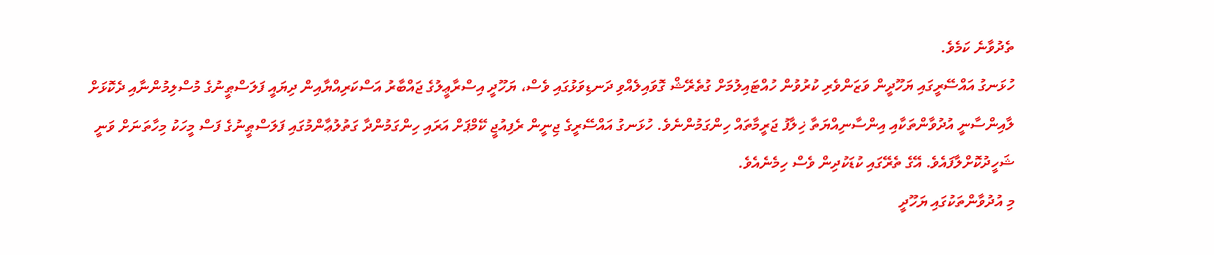ތެދުވާނެ ކަމެވެ.
ހުޅަނގު އައްސޭރީގައި ޔަހޫދީން ވަޒަންވެރި ކުރުވުން ހުއްޓައިލުމަށް ގުތެރޭޝް ގޮވައިލެއްވި ދަނޑިވަޅުގައި ވެސް، ޔަހޫދީ އިސްރާޢީލުގެ ޖައްބާރު އަސްކަރިއްޔާއިން ދިޔައީ ފަލަސްޠީނުގެ މުސްލިމުންނާއި ދެކޮޅަށް ލާއިންސާނީ އުދުވާންތަކާއި އިންސާނިއްޔަތާ ޚިލާފު ޖަރީމާތައް ހިންގަމުންނެވެ. ހުޅަނގު އައްސޭރީގެ ޖިނީން ރެފިއުޖީ ކޭމްޕަށް އަރައި ހިންގަމުންދާ ގަތުލުޢާންމުގައި ފަލަސްޠީނުގެ ފަސް މީހަކު މިހާތަނަށް ވަނީ ޝަހީދުކޮށްލާފައެވެ. އޭގެ ތެރޭގައި ކުޑަކުދިން ވެސް ހިމެނެއެވެ.
މި އުދުވާންތަކުގައި ޔަހޫދީ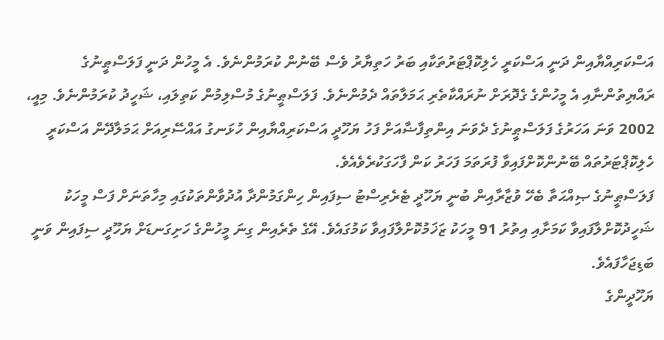އަސްކަރިއްޔާއިން ދަނީ އަސްކަރީ ހެލިކޮޕްޓަރުތަކާއި ބަރު ހަތިޔާރު ވެސް ބޭނުން ކުރަމުންނެވެ. އެ މީހުން ދަނީ ފަލަސްޠީނުގެ ރައްޔިތުންނާއި އެ މީހުންގެ ގެދޮރަށް ނުރައްކާތެރި ޙަމަލާތައް ދެމުންނެވެ. ފަލަސްޠީނުގެ މުސްލިމުން ކަތިލައި، ޝަހީދު ކުރަމުންނެވެ. މިއީ، 2002 ވަނަ އަހަރުގެ ފަލަސްޠީނުގެ ދެވަނަ އިންތިފާޟާއަށް ފަހު ޔަހޫދީ އަސްކަރިއްޔާއިން ހުޅަނގު އައްސޭރިއަށް ޙަމަލާދޭން އަސްކަރީ ހެލިކޮޕްޓަރުތައް ބޭނުންކޮށްފައިވާ ފުރަތަމަ ފަހަރު ކަން ފާހަގަކުރެވެއެވެ.
ފަލަސްޠީނުގެ ޞިއްޙަތާ ބެހޭ ވުޒާރާއިން ބުނީ ޔަހޫދީ ޓެރެރިސްޓު ސިފައިން ހިންގަމުންދާ އުދުވާންތަކުގައި މިހާތަނަށް ފަސް މީހަކު ޝަހީދުކޮށްލާފައިވާ ކަމަށާއި އިތުރު 91 މީހަކު ޒަޚަމުކޮށްލާފައިވާ ކަމުގައެވެ. އޭގެ ތެރެއިން ގިނަ މީހުންގެ ހަށިގަނޑަށް ޔަހޫދީ ސިފައިން ވަނީ ބަޑިޖަހާފައެވެ.
ޔަހޫދީންގެ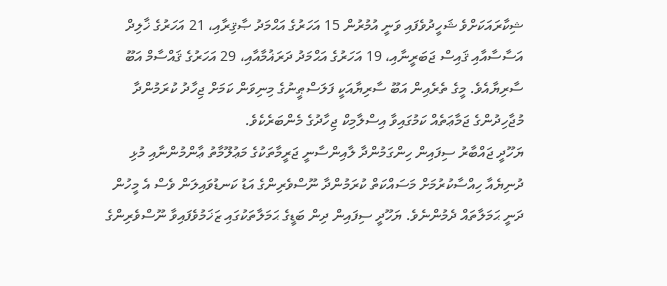ޝިކާރައަކަށްވެ ޝަހީދުވެފައި ވަނީ އުމުރުން 15 އަހަރުގެ އަޙްމަދު ޞާޤިރާއި، 21 އަހަރުގެ ޚާލިދް އަސާސާއާއި ޤައިސް ޖަބަރީނާއި، 19 އަހަރުގެ އަޙްމަދު ދަރަޣުމާއާއި، 29 އަހަރުގެ ޤައްސާމް އަބޫ ސާރިޔާއެވެ. މީގެ ތެރެއިން އަބޫ ސާރިޔާއަކީ ފަލަސްޠީނުގެ މިނިވަން ކަމަށް ޖިހާދު ކުރަމުންދާ މުޖާހިދުންގެ ޖަމާޢަތެއް ކަމުގައިވާ އިސްލާމިކް ޖިހާދުގެ މެންބަރެކެވެ.
ޔަހޫދީ ޖައްބާރު ސިފައިން ހިންގަމުންދާ ލާއިންސާނީ ޖަރީމާތަކުގެ މަޢުލޫމާތު ޢާންމުންނާއި މުޅި ދުނިޔެއާ ހިއްސާކުރުމަށް މަސައްކަތް ކުރަމުންދާ ނޫސްވެރިންގެ އަޑު ކަނޑުވައިލަން ވެސް އެ މީހުން ދަނީ ޙަމަލާތައް ދެމުންނެވެ. ޔަހޫދީ ސިފައިން ދިން ބަޑީގެ ޙަމަލާތަކުގައި ޒަޚަމުވެފައިވާ ނޫސްވެރިންގެ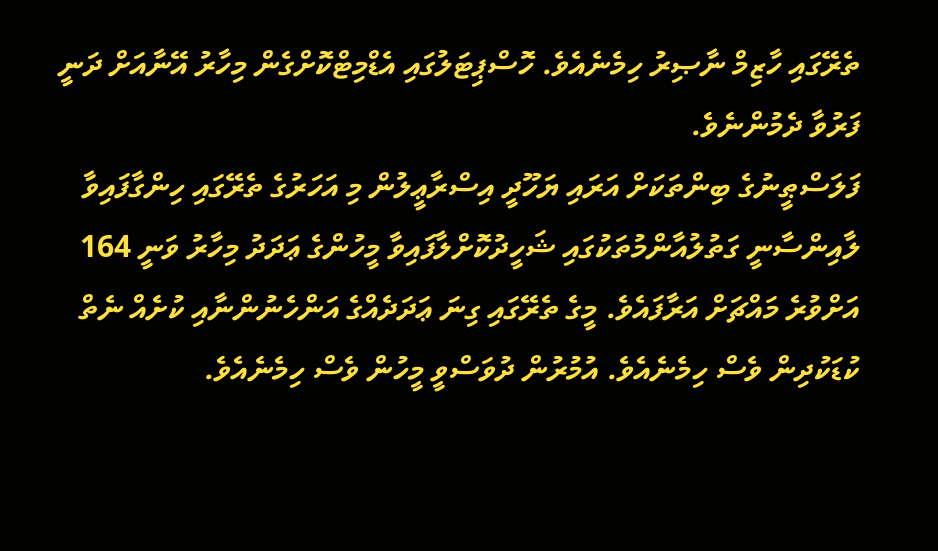ތެރޭގައި ހާޒިމް ނާޞިރު ހިމެނެއެވެ. ހޮސްޕިޓަލުގައި އެޑްމިޓްކޮށްގެން މިހާރު އޭނާއަށް ދަނީ ފަރުވާ ދެމުންނެވެ.
ފަލަސްޠީނުގެ ބިންތަކަށް އަރައި ޔަހޫދީ އިސްރާޢީލުން މި އަހަރުގެ ތެރޭގައި ހިންގާފައިވާ ލާއިންސާނީ ގަތުލުއާންމުތަކުގައި ޝަހީދުކޮށްލާފައިވާ މީހުންގެ ޢަދަދު މިހާރު ވަނީ 164 އަށްވުރެ މައްޗަށް އަރާފައެވެ. މީގެ ތެރޭގައި ގިނަ ޢަދަދެއްގެ އަންހެނުންނާއި ކުށެއް ނެތް ކުޑަކުދިން ވެސް ހިމެނެއެވެ. އުމުރުން ދުވަސްވީ މީހުން ވެސް ހިމެނެއެވެ.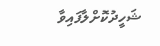ޝަހީދުކޮށްލާފައިވާ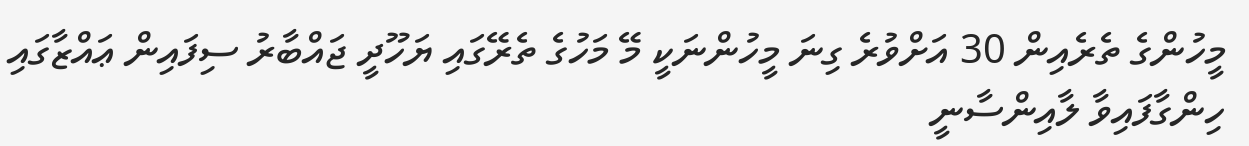މީހުންގެ ތެރެއިން 30 އަށްވުރެ ގިނަ މީހުންނަކީ މޭ މަހުގެ ތެރޭގައި ޔަހޫދީ ޖައްބާރު ސިފައިން ޢައްޒާގައި ހިންގާފައިވާ ލާއިންސާނީ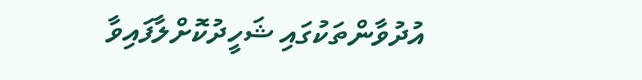އުދުވާންތަކުގައި ޝަހީދުކޮށްލާފައިވާ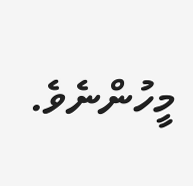މީހުންނެވެ.